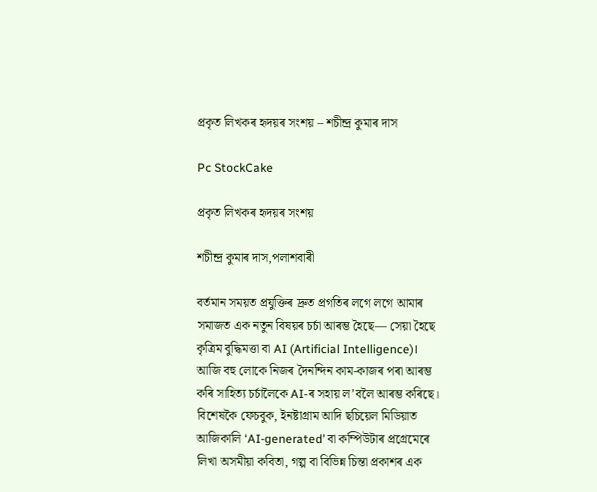প্ৰকৃত লিখকৰ হৃদয়ৰ সংশয় – শচীন্দ্ৰ কুমাৰ দাস

Pc StockCake

প্ৰকৃত লিখকৰ হৃদয়ৰ সংশয়

শচীন্দ্ৰ কুমাৰ দাস,পলাশবাৰী

বৰ্তমান সময়ত প্ৰযুক্তিৰ দ্ৰুত প্ৰগতিৰ লগে লগে আমাৰ সমাজত এক নতুন বিষয়ৰ চৰ্চা আৰম্ভ হৈছে— সেয়া হৈছে কৃত্ৰিম বুদ্ধিমত্তা বা AI (Artificial Intelligence)। আজি বহু লোকে নিজৰ দৈনন্দিন কাম-কাজৰ পৰা আৰম্ভ কৰি সাহিত্য চৰ্চালৈকে AI-ৰ সহায় ল’বলৈ আৰম্ভ কৰিছে। বিশেষকৈ ফেচবুক, ইনষ্টাগ্ৰাম আদি ছচিয়েল মিডিয়াত আজিকালি ‘AI-generated’ বা কম্পিউটাৰ প্ৰগ্ৰেমেৰে লিখা অসমীয়া কবিতা, গল্প বা বিভিন্ন চিন্তা প্ৰকাশৰ এক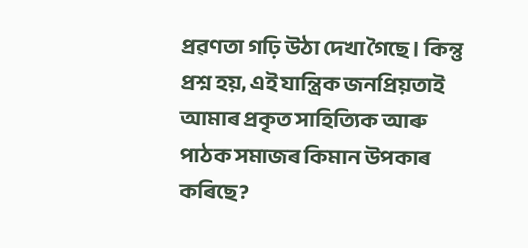প্ৰৱণতা গঢ়ি উঠা দেখা গৈছে। কিন্তু প্ৰশ্ন হয়, এই যান্ত্ৰিক জনপ্ৰিয়তাই আমাৰ প্ৰকৃত সাহিত্যিক আৰু পাঠক সমাজৰ কিমান উপকাৰ কৰিছে?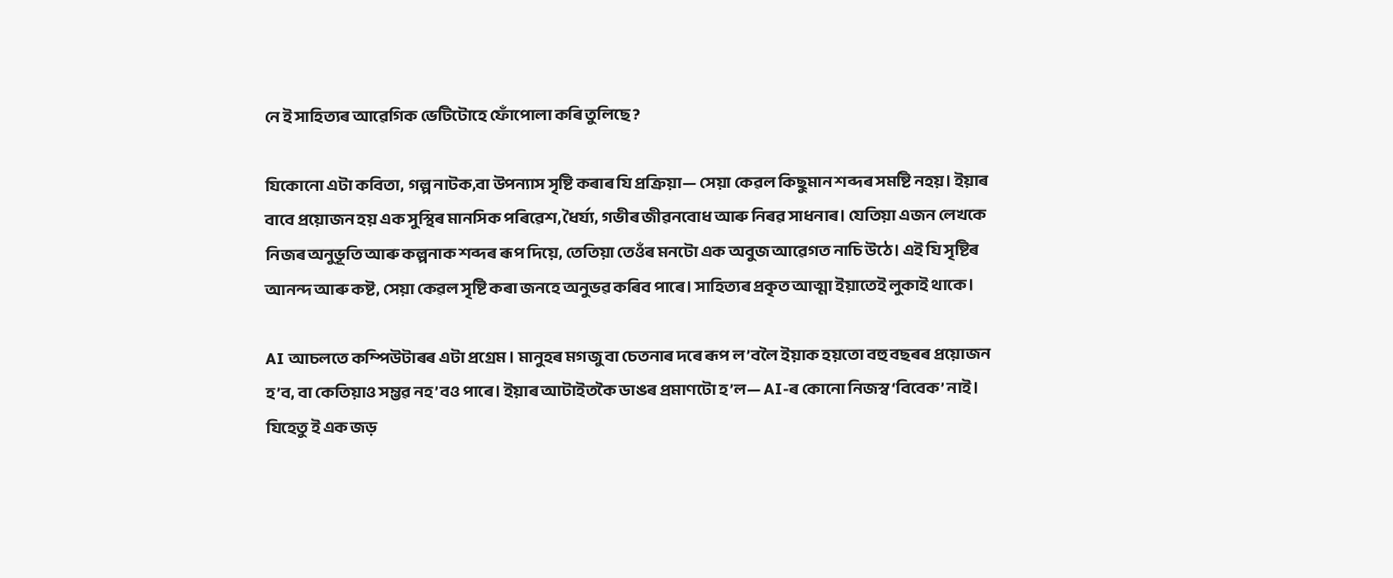নে ই সাহিত্যৰ আৱেগিক ভেটিটোহে ফোঁপোলা কৰি তুলিছে?

যিকোনো এটা কবিতা, গল্প নাটক,বা উপন্যাস সৃষ্টি কৰাৰ যি প্ৰক্ৰিয়া— সেয়া কেৱল কিছুমান শব্দৰ সমষ্টি নহয়। ইয়াৰ বাবে প্ৰয়োজন হয় এক সুস্থিৰ মানসিক পৰিৱেশ, ধৈৰ্য্য, গভীৰ জীৱনবোধ আৰু নিৰৱ সাধনাৰ। যেতিয়া এজন লেখকে নিজৰ অনুভূতি আৰু কল্পনাক শব্দৰ ৰূপ দিয়ে, তেতিয়া তেওঁৰ মনটো এক অবুজ আৱেগত নাচি উঠে। এই যি সৃষ্টিৰ আনন্দ আৰু কষ্ট, সেয়া কেৱল সৃষ্টি কৰা জনহে অনুভৱ কৰিব পাৰে। সাহিত্যৰ প্ৰকৃত আত্মা ইয়াতেই লুকাই থাকে।

AI আচলতে কম্পিউটাৰৰ এটা প্ৰগ্ৰেম । মানুহৰ মগজু বা চেতনাৰ দৰে ৰূপ ল’বলৈ ইয়াক হয়তো বহু বছৰৰ প্ৰয়োজন হ’ব, বা কেতিয়াও সম্ভৱ নহ’বও পাৰে। ইয়াৰ আটাইতকৈ ডাঙৰ প্ৰমাণটো হ’ল— AI-ৰ কোনো নিজস্ব ‘বিবেক’ নাই। যিহেতু ই এক জড়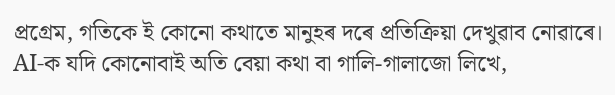প্ৰগ্ৰেম, গতিকে ই কোনো কথাতে মানুহৰ দৰে প্ৰতিক্ৰিয়া দেখুৱাব নোৱাৰে। AI-ক যদি কোনোবাই অতি বেয়া কথা বা গালি-গালাজো লিখে,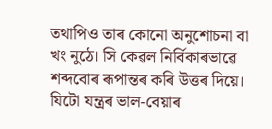তথাপিও তাৰ কোনো অনুশোচনা বা খং নুঠে। সি কেৱল নিৰ্বিকাৰভাৱে শব্দবোৰ ৰূপান্তৰ কৰি উত্তৰ দিয়ে। যিটো যন্ত্ৰৰ ভাল-বেয়াৰ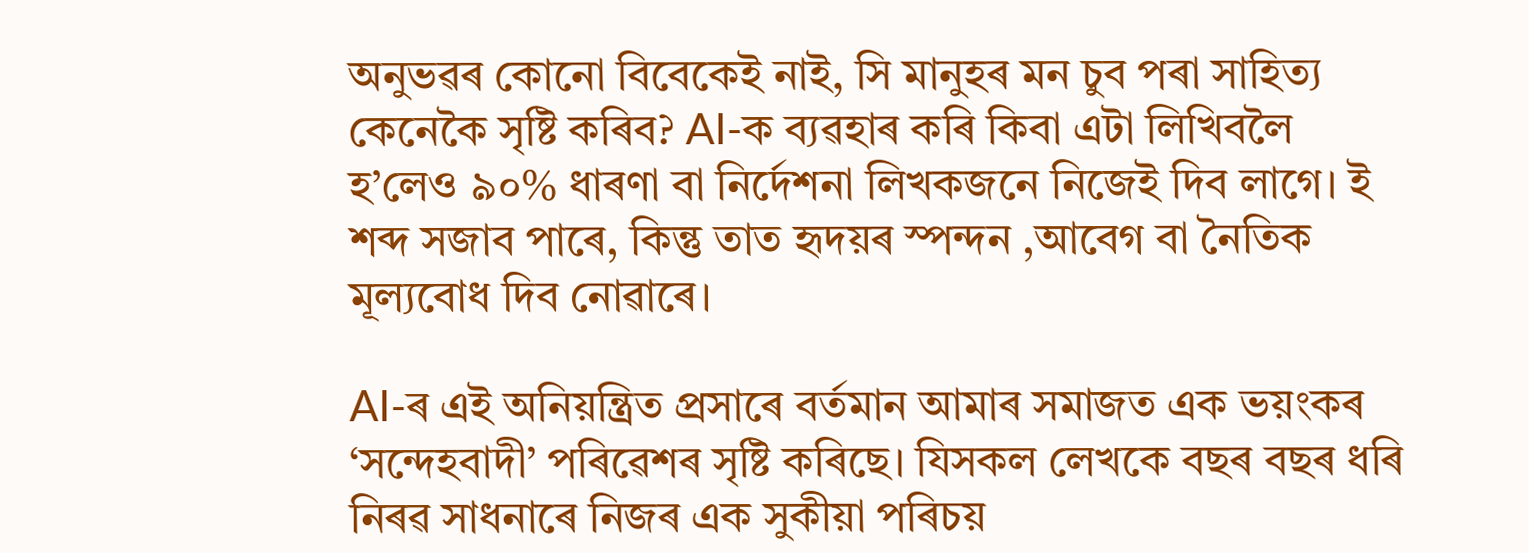অনুভৱৰ কোনো বিবেকেই নাই, সি মানুহৰ মন চুব পৰা সাহিত্য কেনেকৈ সৃষ্টি কৰিব? AI-ক ব্যৱহাৰ কৰি কিবা এটা লিখিবলৈ হ’লেও ৯০% ধাৰণা বা নিৰ্দেশনা লিখকজনে নিজেই দিব লাগে। ই শব্দ সজাব পাৰে, কিন্তু তাত হৃদয়ৰ স্পন্দন ,আবেগ বা নৈতিক মূল্যবোধ দিব নোৱাৰে।

AI-ৰ এই অনিয়ন্ত্ৰিত প্ৰসাৰে বৰ্তমান আমাৰ সমাজত এক ভয়ংকৰ ‘সন্দেহবাদী’ পৰিৱেশৰ সৃষ্টি কৰিছে। যিসকল লেখকে বছৰ বছৰ ধৰি নিৰৱ সাধনাৰে নিজৰ এক সুকীয়া পৰিচয়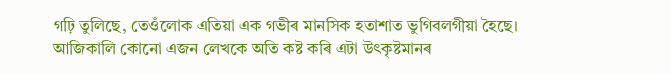গঢ়ি তুলিছে, তেওঁলোক এতিয়া এক গভীৰ মানসিক হতাশাত ভুগিবলগীয়া হৈছে। আজিকালি কোনো এজন লেখকে অতি কষ্ট কৰি এটা উৎকৃষ্টমানৰ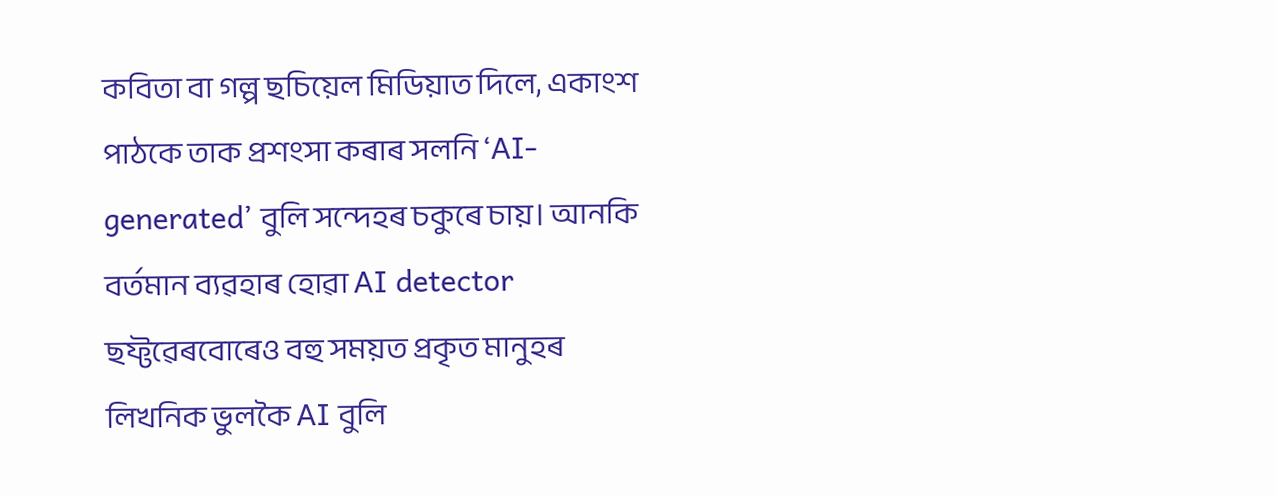কবিতা বা গল্প ছচিয়েল মিডিয়াত দিলে, একাংশ পাঠকে তাক প্ৰশংসা কৰাৰ সলনি ‘AI-generated’ বুলি সন্দেহৰ চকুৰে চায়। আনকি বৰ্তমান ব্যৱহাৰ হোৱা AI detector ছফ্টৱেৰবোৰেও বহু সময়ত প্ৰকৃত মানুহৰ লিখনিক ভুলকৈ AI বুলি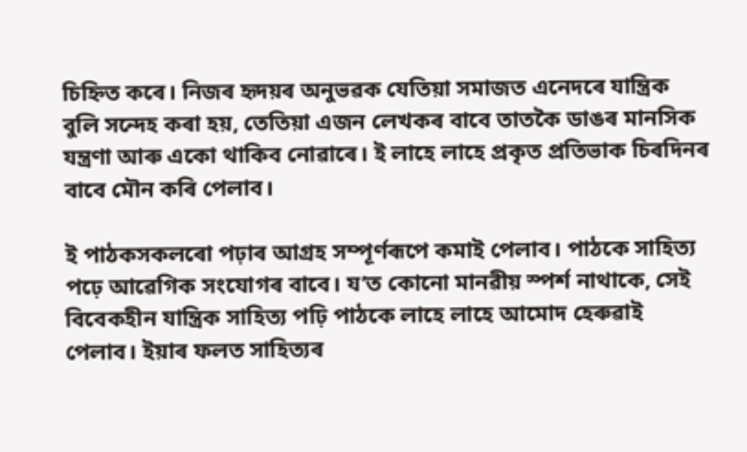চিহ্নিত কৰে। নিজৰ হৃদয়ৰ অনুভৱক যেতিয়া সমাজত এনেদৰে যান্ত্ৰিক বুলি সন্দেহ কৰা হয়, তেতিয়া এজন লেখকৰ বাবে তাতকৈ ডাঙৰ মানসিক যন্ত্ৰণা আৰু একো থাকিব নোৱাৰে। ই লাহে লাহে প্ৰকৃত প্ৰতিভাক চিৰদিনৰ বাবে মৌন কৰি পেলাব।

ই পাঠকসকলৰো পঢ়াৰ আগ্ৰহ সম্পূৰ্ণৰূপে কমাই পেলাব। পাঠকে সাহিত্য পঢ়ে আৱেগিক সংযোগৰ বাবে। য’ত কোনো মানৱীয় স্পৰ্শ নাথাকে, সেই বিবেকহীন যান্ত্ৰিক সাহিত্য পঢ়ি পাঠকে লাহে লাহে আমোদ হেৰুৱাই পেলাব। ইয়াৰ ফলত সাহিত্যৰ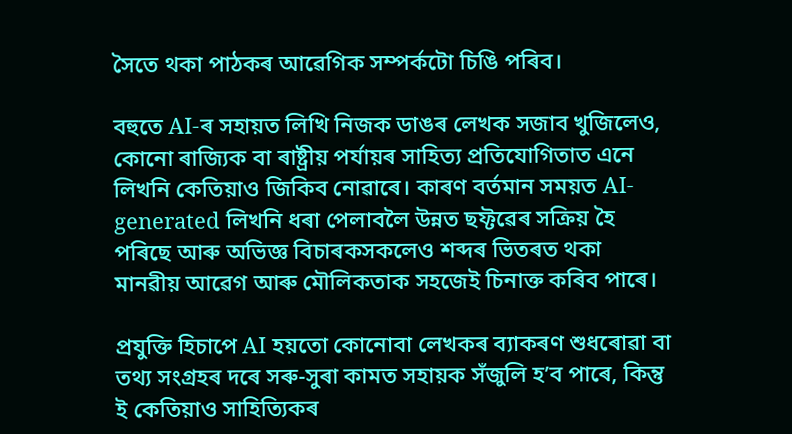সৈতে থকা পাঠকৰ আৱেগিক সম্পৰ্কটো চিঙি পৰিব।

বহুতে AI-ৰ সহায়ত লিখি নিজক ডাঙৰ লেখক সজাব খুজিলেও, কোনো ৰাজ্যিক বা ৰাষ্ট্ৰীয় পৰ্যায়ৰ সাহিত্য প্ৰতিযোগিতাত এনে লিখনি কেতিয়াও জিকিব নোৱাৰে। কাৰণ বৰ্তমান সময়ত AI-generated লিখনি ধৰা পেলাবলৈ উন্নত ছফ্টৱেৰ সক্ৰিয় হৈ পৰিছে আৰু অভিজ্ঞ বিচাৰকসকলেও শব্দৰ ভিতৰত থকা মানৱীয় আৱেগ আৰু মৌলিকতাক সহজেই চিনাক্ত কৰিব পাৰে।

প্ৰযুক্তি হিচাপে AI হয়তো কোনোবা লেখকৰ ব্যাকৰণ শুধৰোৱা বা তথ্য সংগ্ৰহৰ দৰে সৰু-সুৰা কামত সহায়ক সঁজুলি হ’ব পাৰে, কিন্তু ই কেতিয়াও সাহিত্যিকৰ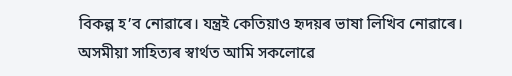বিকল্প হ’ব নোৱাৰে। যন্ত্ৰই কেতিয়াও হৃদয়ৰ ভাষা লিখিব নোৱাৰে। অসমীয়া সাহিত্যৰ স্বাৰ্থত আমি সকলোৱে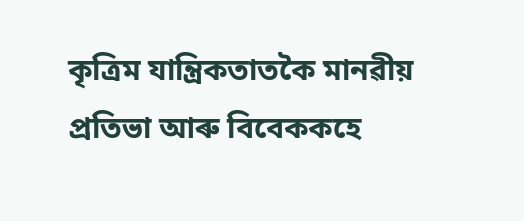কৃত্ৰিম যান্ত্ৰিকতাতকৈ মানৱীয় প্ৰতিভা আৰু বিবেককহে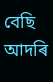বেছি আদৰি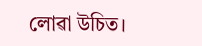লোৱা উচিত।